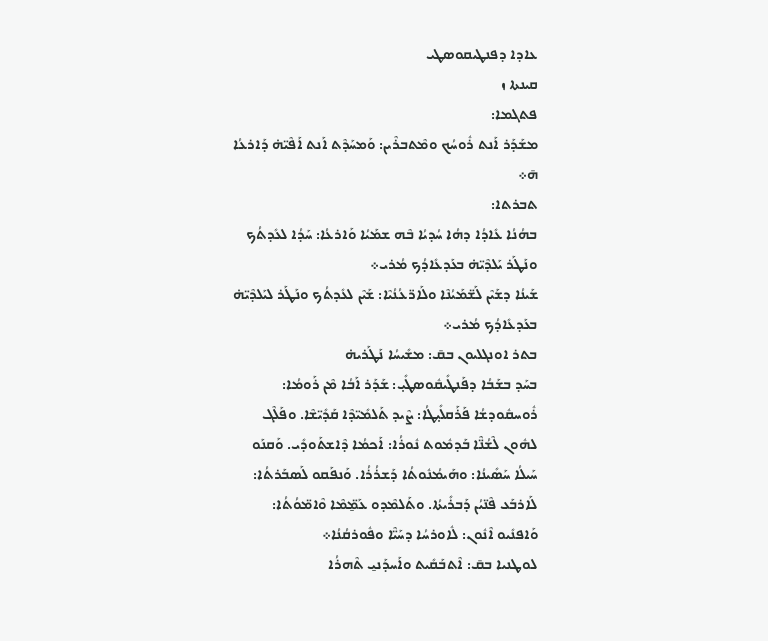ܥܐܕܐ ܕܦܢܛܝܩܘܣܛܝ
ܩܝܢܬܐ ܙ
ܦܬܓܡܐ:
ܡܫܰܕܰܪ ܐܰܢܬ ܪܽܘܚܳܟ ܘܡܶܬܒܪܶܝܢ: ܘܰܡܚܰܕܶܬ ܐܰܢܬ ܐܰܦܶܝ̈ܗ̇ ܕܰܐܪܥܳܐ ܗ̄܀
ܬܒܪܬ‌ܐ:
ܒܗܳܢܳܐ ܥܺܐܕܳܐ ܕܗܳܐ ܚܳܕܝܳܐ ܒܶܗ ܫܡܰܝܳܐ ܘܰܐܪܥܳܐ: ܚܰܕܳܐ ܠܥܺܕܬܳܟ ܘܢܰܛܰܪ ܝܰܠܕܶܝ̈ܗ̇ ܒܥܰܕܥܺܐܕܳܟ ܡܳܪܝ܀
ܫܰܝܢܳܐ ܕܫܰܝܶܢ ܠܰܫ̈ܡܰܝܳܢܶܐ ܘܠܰܐܪ̈ܥܳܢܳܝܶܐ: ܫܰܝܶܢ ܠܥܺܕܬܳܟ ܘܢܰܛܰܪ ܠܝܰܠܕܶܝ̈ܗ̇ ܒܥܰܕܥܺܐܕܳܟ ܡܳܪܝ܀
ܒܬܪ ܐܘܢܓܠܝܘܢ ܒܩ̄: ܡܫܺܝܚܳܐ ܢܰܛܰܪܝܗ̇
ܒܚܰܕ ܒܫܰܒܳܐ ܕܦܰܢܛܺܝܩܽܘܣܛܺܝ̣: ܫܰܕܰܪ ܐܰܒܳܐ ܡܶܢ ܪܰܘܡܳܐ: ܪܽܘܚܩܽܘܕܫܳܐ ܦܰܪܰܩܠܺܝ̣ܛܳܐ: ܨܶܝܕ ܬܰܠܡܺܝ̈ܕܶܐ ܩܰܕܺܝ̈ܫܶܐ. ܘܦܰܠܶܓ ܠܗܽܘܢ ܠܶܫܳܢ̈ܶܐ ܒܰܕܡܽܘܬ ܢܽܘܪܳܐ: ܐܰܟܡܳܐ ܕܶܐܫܬܰܘܕܺܝ. ܘܰܩܢܰܘ ܚܰܝܠܳܐ ܚܰܣܺܝܢܳܐ: ܘܗܰܝܡܳܢܽܘܬܳܐ ܕܰܫܪܳܪܳܐ. ܘܰܢܦܰܩܘ ܠܰܣܒܰܪܬܳܐ: ܠܰܐܪܒܰܥ ܦܶܢ̈ܝܳܢ ܕܰܒܪܺܝܬܳܐ. ܘܬܰܠܡܶܕܘ ܥܰܡ̱̈ܡܶܐ ܘܶܐܡ̈ܘܳܬܳܐ: ܘܰܐܦܢܺܝܘ ܐܶܢܽܘܢ: ܠܽܐܘܪܚܳܐ ܕܚܰܝ̈ܶܐ ܘܦܽܘܪܩܳܢܳܐ܀
ܠܘܛܢܝܐ ܒܩ̄: ܐܶܬܒܰܩܺܝܬ ܘܐܰܚܕܰܢܝ̱ ܬܶܗܪܳܐ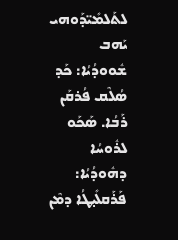ܠܬܰܠܡܺܝ̈ܕܰܘܗܝ ܝܰܗܒ ܫܽܘܘܕܳܝܳܐ: ܟܰܕ ܣܳܠܶܩ ܦܳܪܩܰܢ ܪܰܒܳܐ. ܣܰܟܰܘ ܠܪܽܘܚܳܐ ܕܗܽܘܕܳܝܳܐ: ܦܰܪܰܩܠܺܝ̣ܛܳܐ ܕܡܶܢ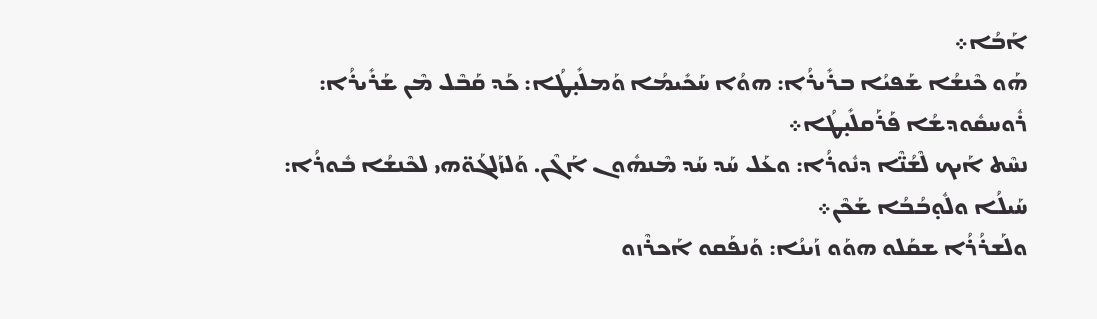ܐܰܒܳܐ܀
ܗܰܘ ܟܶܢܫܳܐ ܫܰܦܝܳܐ ܒܪܺܝܪܳܐ: ܗܘܳܐ ܚܰܟܺܝܡܳܐ ܘܰܡܠܺܝ̣ܛܳܐ: ܟܰܕ ܩܰܒܶܠ ܡܶܢ ܫܰܪܺܝܪܳܐ: ܪܽܘܚܩܽܘܕܫܳܐ ܦܰܪܰܩܠܺܝ̣ܛܳܐ܀
ܢܚܶܬ ܐܰܝܟ ܠܶܫܳܢ̈ܶܐ ܕܢܽܘܪܳܐ: ܘܥܰܠ ܚܰܕ ܚܰܕ ܡܶܢܗܽܘܢ ܐܰܓܶܢ. ܘܰܠܙܰܠܓܰܘ̈ܗܝ ܠܟܶܢܫܳܐ ܒܽܘܪܳܐ: ܚܰܝܠܳܐ ܘܠܽܘ̣ܒܳܒܳܐ ܫܰܟܶܢ܀
ܘܠܰܫܪܳܪܳܐ ܫܩܰܠܘ ܗܘܰܘ ܙܰܝܢܳܐ: ܘܰܢܦܰܩܘ ܐܰܟܪܶܙܘ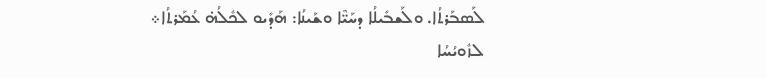ܠܰܣܒܰܪܬܳܐ. ܘܠܰܫܒܺܝܠܳܐ ܕܚܰܝ̈ܶܐ ܘܫܰܝܢܳܐ: ܗܰܕܺܝܘ ܠܟܽܠܳܗ̇ ܥܳܡܰܪܬܳܐ܀
ܠܙܽܘܝܳܚܳܐ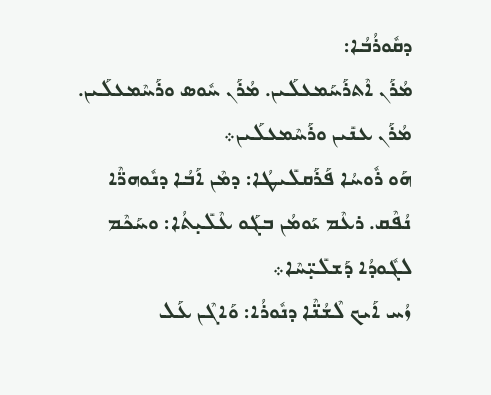ܕܩܽܘܪܳܒܳܐ:
ܡܳܪܰܢ ܐܶܬܪܰܚܰܡܥܠܰܝܢ. ܡܳܪܰܢ ܚܽܘܣ ܘܪܰܚܶܡܥܠܰܝܢ. ܡܳܪܰܢ ܥܢܺܝܢ ܘܪܰܚܶܡܥܠܰܝܢ܀
ܗܰܘ ܪܽܘܚܳܐ ܦܰܪܰܩܠܺܝܛܳܐ: ܕܡܶܢ ܐܰܒܳܐ ܕܢܽܘܗܪ̈ܶܐ ܢܳܦܶܩ. ܪܥܶܡ ܝܰܘܡܳܢ ܒܓܰܘ ܥܶܠܺܝ̣ܬܳܐ: ܘܚܰܟܶܡ ܠܓܽܘܕܳܐ ܕܰܫܠܺܝ̣̈ܚܶܐ܀
ܙܳܚ ܐܰܝܟ ܠܶܫܳܢ̈ܶܐ ܕܢܽܘܪܳܐ: ܘܰܐܓܶܢ ܥܰܠ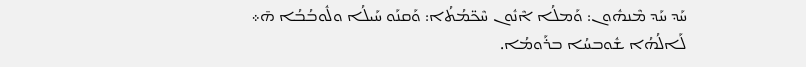ܚܰܕ ܚܰܕ ܡܶܢܗܽܘܢ: ܘܰܡܠܳܐ ܐܶܢܽܘܢ ܚܶܟ̈ܡܳܬܳܐ: ܘܰܩܢܰܘ ܚܰܝܠܳܐ ܘܠܽܘܒܳܒܳܐ ܗ̄܀
ܠܰܐܠܳܗܳܐ ܫܽܘܒܚܳܐ ܒܪܰܘܡܳܐ.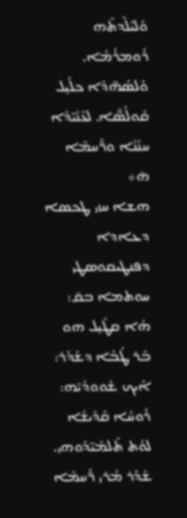ܘܰܠܝܳܠܶܕܬܶܗ ܪܽܘܡܪܳܡܳܐ. ܘܰܠܣܳܗ̈ܕܶܐ ܟܠܺܝ̣ܠ ܩܽܘܠܳܣ̈ܶܐ. ܠܥܰܢܺܝ̈ܕܶܐ ܚܢܳܢܳܐ ܘܪ̈ܰܚܡܶܐ ܗ̄܀
ܗܫܐ ܚܙܝ ܛܟܣܐ ܕܥܐܕܐ ܕܦܢܛܝܩܘܣܛܝ
ܚܘܬܡܐ ܒܩ̄: ܗܳܐ ܩܛܺܝ̣ܠ ܗܘ
ܒܰܪ ܛܳܒܳܐ ܕܫܰܕܰܪ: ܐܰܝܟ ܫܽܘܘܕܳܝܶܗ: ܪܽܘܚܳܐ ܩܰܕܺܝܫܳܐ ܠܘܳܬ ܬܰܠܡܺܝ̈ܕܰܘܗܝ. ܫܰܕܰܪ ܡܳܪܝ ܪ̈ܰܚܡܶܐ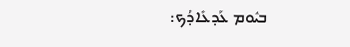ܒܝܽܘܡ ܥܰܕܥܺܐܕܳܟ: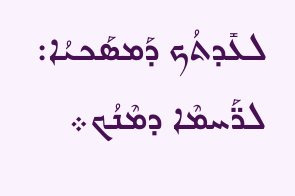ܠܥܺܕܬܳܟ ܕܰܡܣܰܟܝܳܐ: ܠܪ̈ܰܚܡܶܐ ܕܡܶܢܳܟ܀